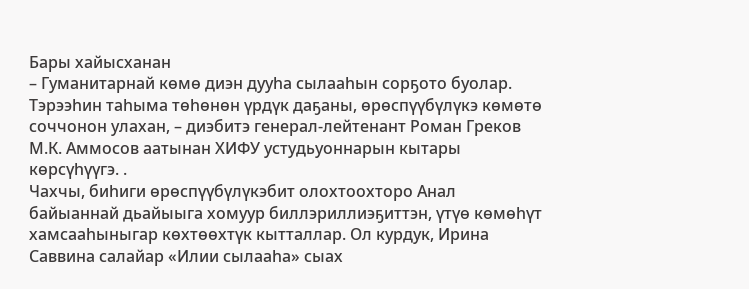Бары хайысханан
– Гуманитарнай көмө диэн дууһа сылааһын сорҕото буолар. Тэрээһин таһыма төһөнөн үрдүк даҕаны, өрөспүүбүлүкэ көмөтө соччонон улахан, – диэбитэ генерал-лейтенант Роман Греков М.К. Аммосов аатынан ХИФУ устудьуоннарын кытары көрсүһүүгэ. .
Чахчы, биһиги өрөспүүбүлүкэбит олохтоохторо Анал байыаннай дьайыыга хомуур биллэриллиэҕиттэн, үтүө көмөһүт хамсааһыныгар көхтөөхтүк кытталлар. Ол курдук, Ирина Саввина салайар «Илии сылааһа» сыах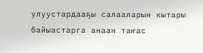улуустардааҕы салааларын кытары байыастарга анаан таҥас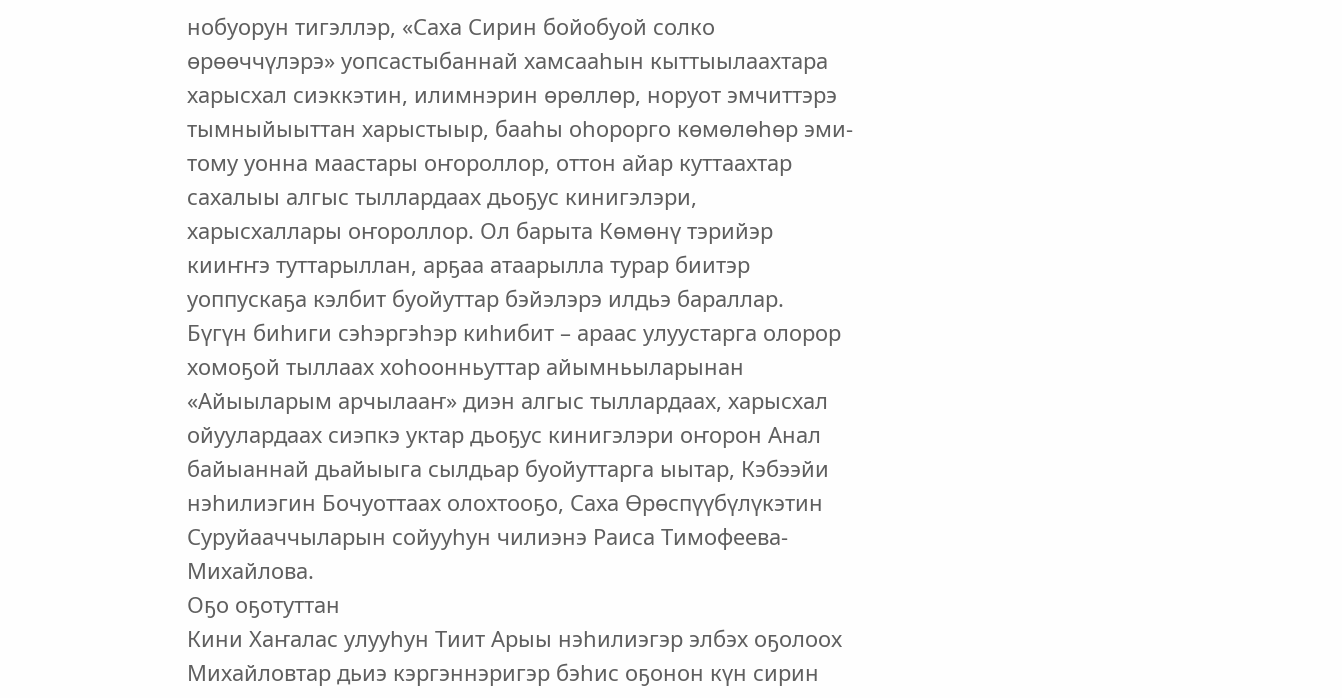нобуорун тигэллэр, «Саха Сирин бойобуой солко өрөөччүлэрэ» уопсастыбаннай хамсааһын кыттыылаахтара харысхал сиэккэтин, илимнэрин өрөллөр, норуот эмчиттэрэ тымныйыыттан харыстыыр, бааһы оһорорго көмөлөһөр эми-тому уонна маастары оҥороллор, оттон айар куттаахтар сахалыы алгыс тыллардаах дьоҕус кинигэлэри, харысхаллары оҥороллор. Ол барыта Көмөнү тэрийэр кииҥҥэ туттарыллан, арҕаа атаарылла турар биитэр уоппускаҕа кэлбит буойуттар бэйэлэрэ илдьэ бараллар.
Бүгүн биһиги сэһэргэһэр киһибит – араас улуустарга олорор хомоҕой тыллаах хоһоонньуттар айымньыларынан «Айыыларым арчылааҥ» диэн алгыс тыллардаах, харысхал ойуулардаах сиэпкэ уктар дьоҕус кинигэлэри оҥорон Анал байыаннай дьайыыга сылдьар буойуттарга ыытар, Кэбээйи нэһилиэгин Бочуоттаах олохтооҕо, Саха Өрөспүүбүлүкэтин Суруйааччыларын сойууһун чилиэнэ Раиса Тимофеева-Михайлова.
Оҕо оҕотуттан
Кини Хаҥалас улууһун Тиит Арыы нэһилиэгэр элбэх оҕолоох Михайловтар дьиэ кэргэннэригэр бэһис оҕонон күн сирин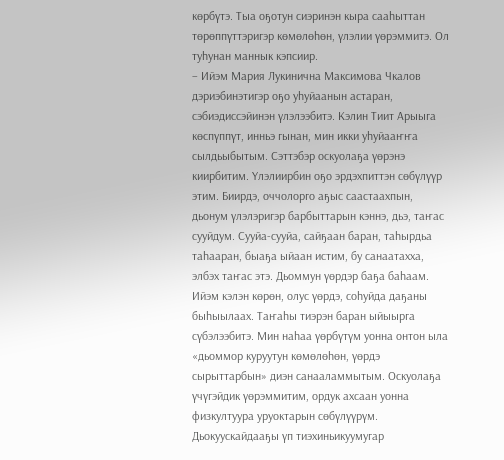көрбүтэ. Тыа оҕотун сиэринэн кыра сааһыттан төрөппүттэригэр көмөлөһөн, үлэлии үөрэммитэ. Ол туһунан маннык кэпсиир.
– Ийэм Мария Лукинична Максимова Чкалов дэриэбинэтигэр оҕо уһуйаанын астаран, сэбиэдиссэйинэн үлэлээбитэ. Кэлин Тиит Арыыга көспүппүт, инньэ гынан, мин икки уһуйааҥҥа сылдьыбытым. Сэттэбэр оскуолаҕа үөрэнэ киирбитим. Үлэлиирбин оҕо эрдэхпиттэн сөбүлүүр этим. Биирдэ, оччолорго аҕыс саастаахпын, дьонум үлэлэригэр барбыттарын кэннэ, дьэ, таҥас сууйдум. Сууйа-сууйа, сайҕаан баран, таһырдьа таһааран, быаҕа ыйаан истим, бу санаатахха, элбэх таҥас этэ. Дьоммун үөрдэр баҕа баһаам. Ийэм кэлэн көрөн, олус үөрдэ, соһуйда даҕаны быһыылаах. Таҥаһы тиэрэн баран ыйыырга сүбэлээбитэ. Мин наһаа үөрбүтүм уонна онтон ыла «дьоммор куруутун көмөлөһөн, үөрдэ сырыттарбын» диэн санааламмытым. Оскуолаҕа үчүгэйдик үөрэммитим, ордук ахсаан уонна физкултуура уруоктарын сөбүлүүрүм. Дьокуускайдааҕы үп тиэхиньикуумугар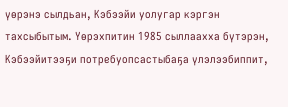үөрэнэ сылдьан, Кэбээйи уолугар кэргэн тахсыбытым. Үөрэхпитин 1985 сыллаахха бүтэрэн, Кэбээйитээҕи потребуопсастыбаҕа үлэлээбиппит,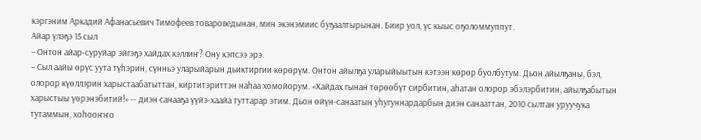кэргэним Аркадий Афанасьевич Тимофеев товароведынан, мин экэнэмиис буҕаалтырынан. Биир уол, үс кыыс оҕоломмуппут.
Айар үлэҕэ 15 сыл
– Онтон айар-суруйар эйгэҕэ хайдах кэллиҥ? Ону кэпсээ эрэ.
– Сыл аайы өрүс уута түһэрин, сүнньэ уларыйарын дьиктиргии көрөрүм. Онтон айылҕа уларыйыытын кэтээн көрөр буолбутум. Дьон айылҕаны, бэл, олорор күөллэрин харыстаабатыттан, киртитэриттэн наһаа хомойорум. «Хайдах гынан төрөөбүт сирбитин, аһатан олорор эбэлэрбитин, айылҕабытын харыстыы үөрэнэбитий!» -- диэн санааҕа үүйэ-хаайа туттарар этим. Дьон өйүн-санаатын уһугуннардарбын диэн санааттан, 2010 сылтан уруучука тутаммын, хоһооҥҥо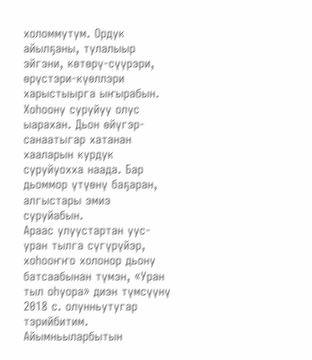холоммутум. Ордук айылҕаны, тулалыыр эйгэни, көтөрү-сүүрэри, өрүстэри-күөллэри харыстыырга ыҥырабын. Хоһоону суруйуу олус ыарахан. Дьон өйүгэр-санаатыгар хатанан хааларын курдук суруйуохха наада. Бар дьоммор үтүөнү баҕаран, алгыстары эмиэ суруйабын.
Араас улуустартан уус-уран тылга сүгүрүйэр, хоһооҥҥо холонор дьону батсаабынан түмэн, «Уран тыл оһуора» диэн түмсүүнү 2018 с. олунньутугар тэрийбитим. Айымньыларбытын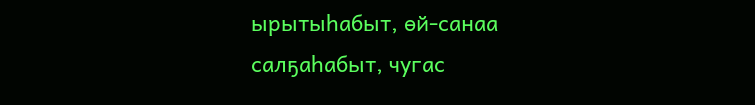ырытыһабыт, өй-санаа салҕаһабыт, чугас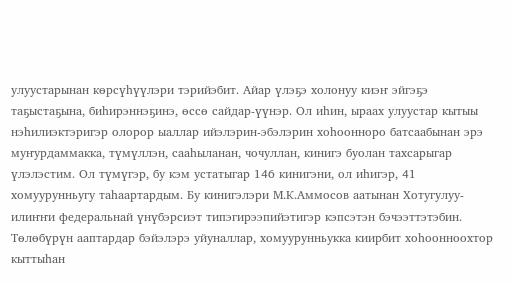улуустарынан көрсүһүүлэри тэрийэбит. Айар үлэҕэ холонуу киэҥ эйгэҕэ таҕыстаҕына, биһирэннэҕинэ, өссө сайдар-үүнэр. Ол иһин, ыраах улуустар кытыы нэһилиэктэригэр олорор ыаллар ийэлэрин-эбэлэрин хоһоонноро батсаабынан эрэ муҥурдаммакка, түмүллэн, сааһыланан, чочуллан, кинигэ буолан тахсарыгар үлэлэстим. Ол түмүгэр, бу кэм устатыгар 146 кинигэни, ол иһигэр, 41 хомуурунньугу таһаартардым. Бу кинигэлэри М.К.Аммосов аатынан Хотугулуу-илиҥҥи федеральнай үнүбэрсиэт типэгирээпийэтигэр кэпсэтэн бэчээттэтэбин. Төлөбүрүн ааптардар бэйэлэрэ уйуналлар, хомуурунньукка киирбит хоһоонноохтор кыттыһан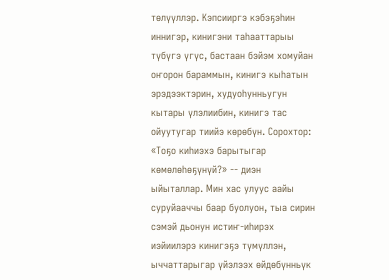төлүүллэр. Кэпсииргэ кэбэҕэһин иннигэр, кинигэни таһааттарыы түбүгэ үгүс, бастаан бэйэм хомуйан оҥорон бараммын, кинигэ кыһатын эрэдээктэрин, худуоһунньугун кытары үлэлиибин, кинигэ тас ойуутугар тиийэ көрөбүн. Сорохтор: «Тоҕо киһиэхэ барытыгар көмөлөһөҕүнүй?» -- диэн ыйыталлар. Мин хас улуус аайы суруйааччы баар буолуон, тыа сирин сэмэй дьонун истиҥ-иһирэх иэйиилэрэ кинигэҕэ түмүллэн, ыччаттарыгар үйэлээх өйдөбүнньүк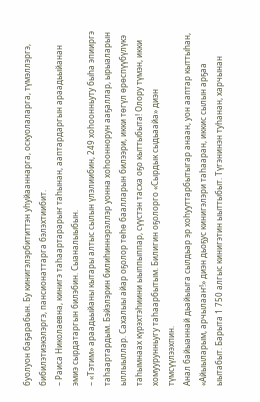буолуон баҕарабын. Бу кинигэлэрбититтэн уһуйааннарга, оскуолаларга, түмэллэргэ, бибилэтиэкэлэргэ, пансионаттарга бэлэхтиибит.
– Раиса Николаевна, кинигэ таһаартарарыҥ таһынан, ааптардаргын араадьыйанан эмиэ сырдатаргын билэбин. Сыаналыыбын.
– «Тэтим» араадьыйаны кытары алтыс сылын үлэлиибин, 249 хоһоонньуту быһа эпииргэ таһаартардым. Бэйэлэрин билиһиннэрэллэр уонна хоһооннорун ааҕаллар, ырыаларын ыллыыллар. Сахалыы айар оҕолор төһө баалларын билээри, икки төгүл өрөспүүбүлүкэ таһымнаах күрэхтэһиини ыыппыппар, сүүстэн тасха оҕо кыттыбыта! Олору түмэн, икки хомуурунньугу таһаарбытым. Билигин оҕолорго «Сырдык сыдьаайа» диэн түмсүүлээхпин.
Анал байыаннай дьайыыга сылдьар эр хоһууттарбытыгар анаан, уон ааптар кыттыһан, «Айыыларым, арчылааҥ!» диэн дьоҕус кинигэлэри таһааран, иккис сылын арҕаа ыытабыт. Барыта 1 750 алгыс кинигэтин ыыттыбыт. Түгэнинэн туһанан, харчынан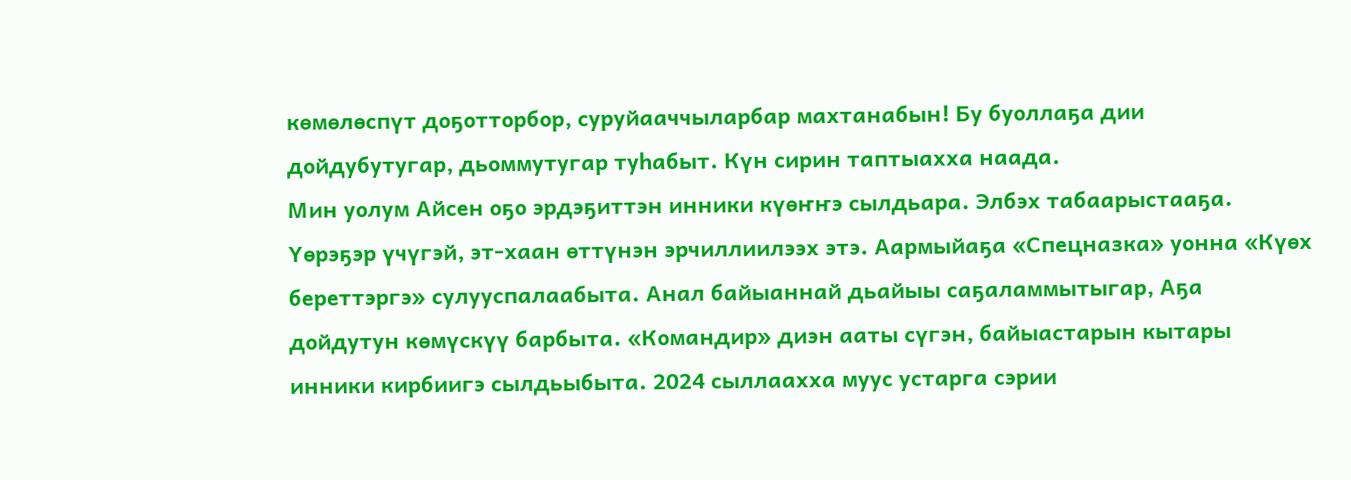көмөлөспүт доҕотторбор, суруйааччыларбар махтанабын! Бу буоллаҕа дии дойдубутугар, дьоммутугар туһабыт. Күн сирин таптыахха наада.
Мин уолум Айсен оҕо эрдэҕиттэн инники күөҥҥэ сылдьара. Элбэх табаарыстааҕа. Үөрэҕэр үчүгэй, эт-хаан өттүнэн эрчиллиилээх этэ. Аармыйаҕа «Спецназка» уонна «Күөх береттэргэ» сулууспалаабыта. Анал байыаннай дьайыы саҕаламмытыгар, Аҕа дойдутун көмүскүү барбыта. «Командир» диэн ааты сүгэн, байыастарын кытары инники кирбиигэ сылдьыбыта. 2024 сыллаахха муус устарга сэрии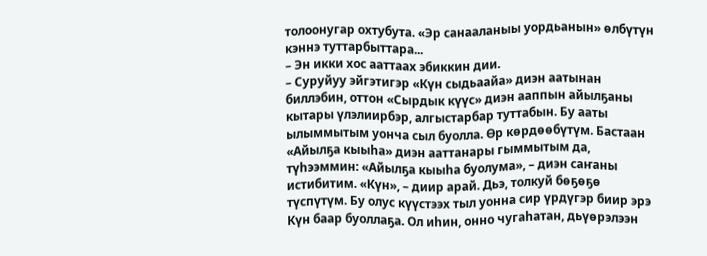толоонугар охтубута. «Эр санааланыы уордьанын» өлбүтүн кэннэ туттарбыттара...
– Эн икки хос ааттаах эбиккин дии.
– Суруйуу эйгэтигэр «Күн сыдьаайа» диэн аатынан биллэбин, оттон «Сырдык күүс» диэн ааппын айылҕаны кытары үлэлиирбэр, алгыстарбар туттабын. Бу ааты ылыммытым уонча сыл буолла. Өр көрдөөбүтүм. Бастаан «Айылҕа кыыһа» диэн ааттанары гыммытым да, түһээммин: «Айылҕа кыыһа буолума», – диэн саҥаны истибитим. «Күн», – диир арай. Дьэ, толкуй бөҕөҕө түспүтүм. Бу олус күүстээх тыл уонна сир үрдүгэр биир эрэ Күн баар буоллаҕа. Ол иһин, онно чугаһатан, дьүөрэлээн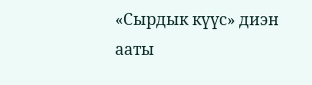«Сырдык күүс» диэн ааты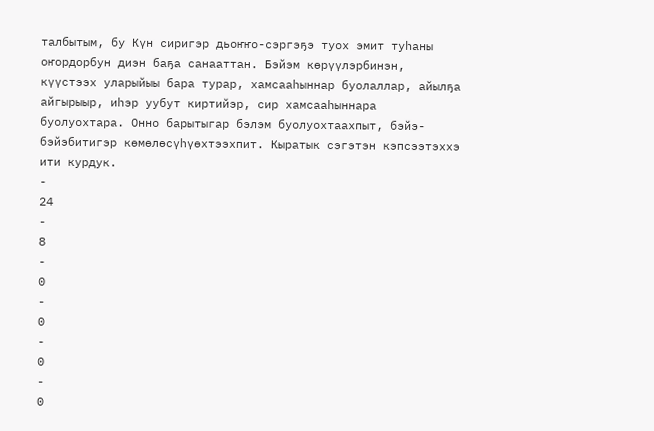талбытым, бу Күн сиригэр дьоҥҥо-сэргэҕэ туох эмит туһаны оҥордорбун диэн баҕа санааттан. Бэйэм көрүүлэрбинэн, күүстээх уларыйыы бара турар, хамсааһыннар буолаллар, айылҕа айгырыыр, иһэр уубут киртийэр, сир хамсааһыннара буолуохтара. Онно барытыгар бэлэм буолуохтаахпыт, бэйэ-бэйэбитигэр көмөлөсүһүөхтээхпит. Кыратык сэгэтэн кэпсээтэххэ ити курдук.
-
24
-
8
-
0
-
0
-
0
-
0